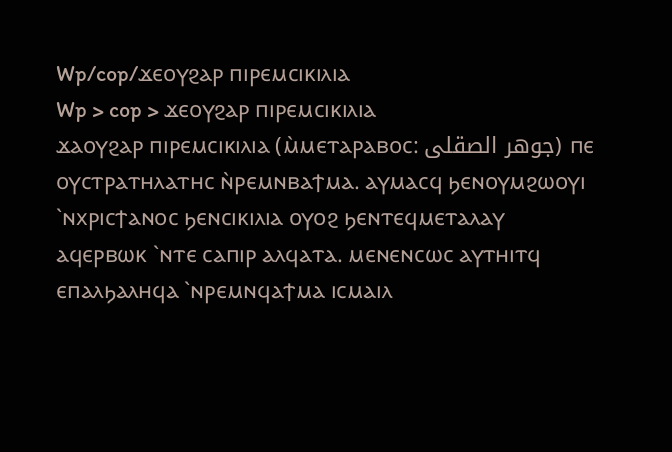Wp/cop/ϫⲉⲟⲩϩⲁⲣ ⲡⲓⲣⲉⲙⲥⲓⲕⲓⲗⲓⲁ
Wp > cop > ϫⲉⲟⲩϩⲁⲣ ⲡⲓⲣⲉⲙⲥⲓⲕⲓⲗⲓⲁ
ϫⲁⲟⲩϩⲁⲣ ⲡⲓⲣⲉⲙⲥⲓⲕⲓⲗⲓⲁ (ⲙ̀ⲙⲉⲧⲁⲣⲁⲃⲟⲥ: جوهر الصقلى) ⲡⲉ ⲟⲩⲥⲧⲣⲁⲧⲏⲗⲁⲧⲏⲥ ⲛ̀ⲣⲉⲙⲛⲃⲁϯⲙⲁ. ⲁⲩⲙⲁⲥϥ ϧⲉⲛⲟⲩⲙϩⲱⲟⲩⲓ `ⲛⲭⲣⲓⲥϯⲁⲛⲟⲥ ϧⲉⲛⲥⲓⲕⲓⲗⲓⲁ ⲟⲩⲟϩ ϧⲉⲛⲧⲉϥⲙⲉⲧⲁⲗⲁⲩ ⲁϥⲉⲣⲃⲱⲕ `ⲛⲧⲉ ⲥⲁⲡⲓⲣ ⲁⲗϥⲁⲧⲁ. ⲙⲉⲛⲉⲛⲥⲱⲥ ⲁⲩⲧⲏⲓⲧϥ ⲉⲡⲁⲗϧⲁⲗⲏϥⲁ `ⲛⲣⲉⲙⲛϥⲁϯⲙⲁ ⲓⲥⲙⲁⲓⲗ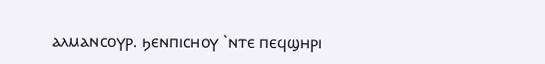ⲁⲗⲙⲁⲛⲥⲟⲩⲣ. ϧⲉⲛⲡⲓⲥⲏⲟⲩ `ⲛⲧⲉ ⲡⲉϥϣⲏⲣⲓ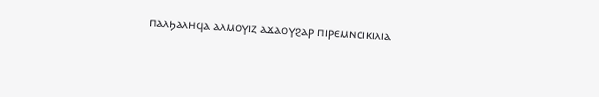ⲡⲁⲗϧⲁⲗⲏϥⲁ ⲁⲗⲙⲟⲩⲓⲍ ⲁϫⲁⲟⲩϩⲁⲣ ⲡⲓⲣⲉⲙⲛⲥⲓⲕⲓⲗⲓⲁ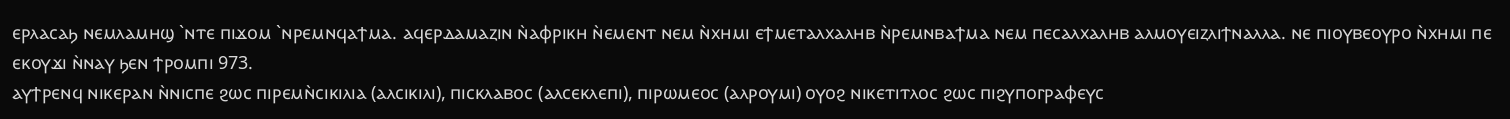ⲉⲣⲗⲁⲥⲁϧ ⲛⲉⲙⲗⲁⲙⲏϣ `ⲛⲧⲉ ⲡⲓϫⲟⲙ `ⲛⲣⲉⲙⲛϥⲁϯⲙⲁ. ⲁϥⲉⲣⲇⲁⲙⲁⲍⲓⲛ ⲛ̀ⲁⲫⲣⲓⲕⲏ ⲛ̀ⲉⲙⲉⲛⲧ ⲛⲉⲙ ⲛ̀ⲭⲏⲙⲓ ⲉϯⲙⲉⲧⲁⲗⲭⲁⲗⲏⲃ ⲛ̀ⲣⲉⲙⲛⲃⲁϯⲙⲁ ⲛⲉⲙ ⲡⲉⲥⲁⲗⲭⲁⲗⲏⲃ ⲁⲗⲙⲟⲩⲉⲓⲍⲗⲓϯⲛⲁⲗⲗⲁ. ⲛⲉ ⲡⲓⲟⲩⲃⲉⲟⲩⲣⲟ ⲛ̀ⲭⲏⲙⲓ ⲡⲉ ⲉⲕⲟⲩϫⲓ ⲛ̀ⲛⲁⲩ ϧⲉⲛ ϯⲣⲟⲙⲡⲓ 973.
ⲁⲩϯⲣⲉⲛϥ ⲛⲓⲕⲉⲣⲁⲛ ⲛ̀ⲛⲓⲥⲡⲉ ϩⲱⲥ ⲡⲓⲣⲉⲙⲛ̀ⲥⲓⲕⲓⲗⲓⲁ (ⲁⲗⲥⲓⲕⲓⲗⲓ), ⲡⲓⲥⲕⲗⲁⲃⲟⲥ (ⲁⲗⲥⲉⲕⲗⲉⲡⲓ), ⲡⲓⲣⲱⲙⲉⲟⲥ (ⲁⲗⲣⲟⲩⲙⲓ) ⲟⲩⲟϩ ⲛⲓⲕⲉⲧⲓⲧⲗⲟⲥ ϩⲱⲥ ⲡⲓϩⲩⲡⲟⲅⲣⲁⲫⲉⲩⲥ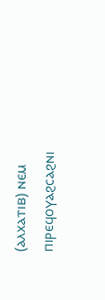(ⲁⲗⲭⲁⲧⲓⲃ) ⲛⲉⲙ ⲡⲓⲣⲉϥⲟⲩⲁϩⲥⲁϩⲛⲓ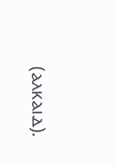(ⲁⲗⲕⲁⲓⲇ).